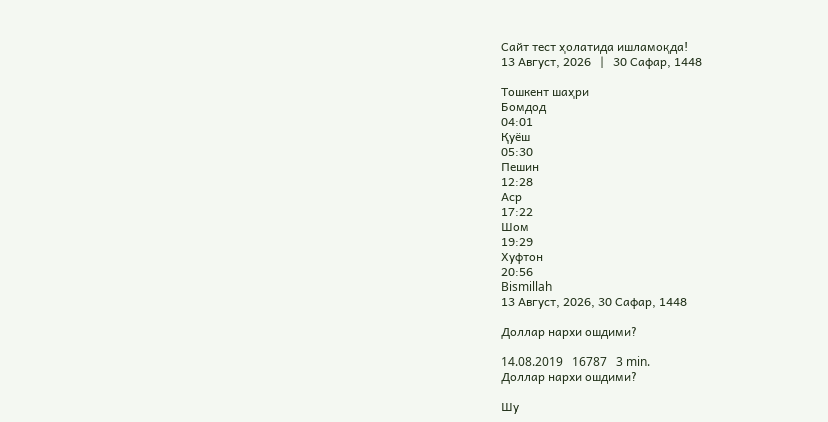Сайт тест ҳолатида ишламоқда!
13 Август, 2026   |   30 Сафар, 1448

Тошкент шаҳри
Бомдод
04:01
Қуёш
05:30
Пешин
12:28
Аср
17:22
Шом
19:29
Хуфтон
20:56
Bismillah
13 Август, 2026, 30 Сафар, 1448

Доллар нархи ошдими?

14.08.2019   16787   3 min.
Доллар нархи ошдими?

Шу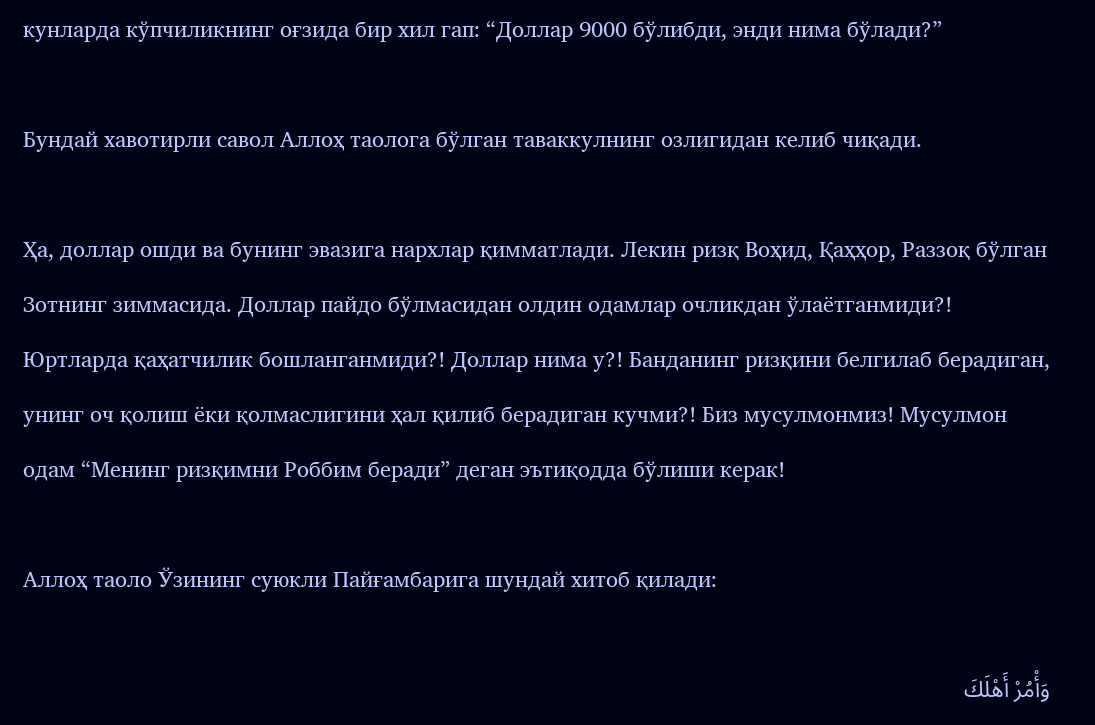кунларда кўпчиликнинг оғзида бир хил гап: “Доллар 9000 бўлибди, энди нима бўлади?”

Бундай хавотирли савол Аллоҳ таолога бўлган таваккулнинг озлигидан келиб чиқади.

Ҳа, доллар ошди ва бунинг эвазига нархлар қимматлади. Лекин ризқ Воҳид, Қаҳҳор, Раззоқ бўлган Зотнинг зиммасида. Доллар пайдо бўлмасидан олдин одамлар очликдан ўлаётганмиди?! Юртларда қаҳатчилик бошланганмиди?! Доллар нима у?! Банданинг ризқини белгилаб берадиган, унинг оч қолиш ёки қолмаслигини ҳал қилиб берадиган кучми?! Биз мусулмонмиз! Мусулмон одам “Менинг ризқимни Роббим беради” деган эътиқодда бўлиши керак!

Аллоҳ таоло Ўзининг суюкли Пайғамбарига шундай хитоб қилади:

وَأْمُرْ أَهْلَكَ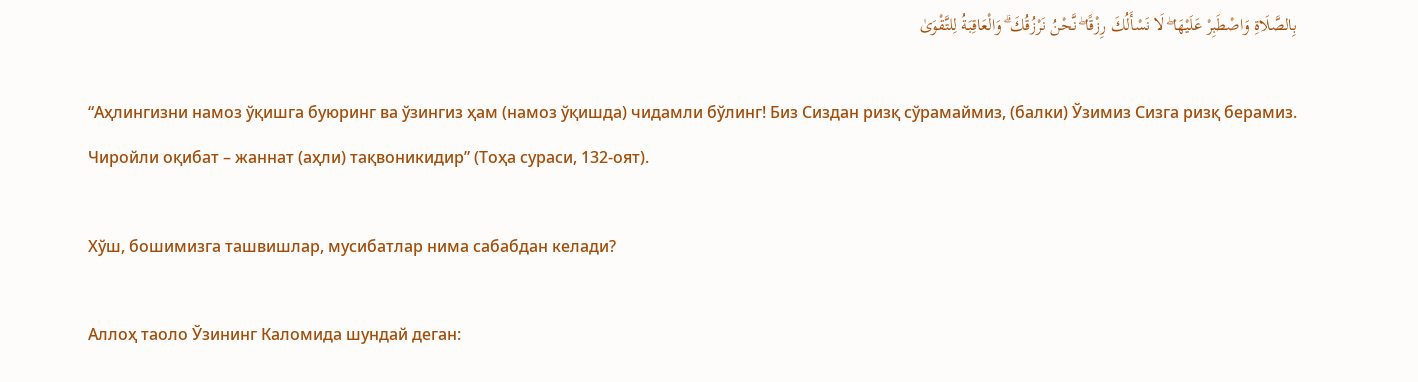بِالصَّلَاةِ وَاصْطَبِرْ عَلَيْهَا ۖ لَا نَسْأَلُكَ رِزْقًا ۖ نَّحْنُ نَرْزُقُكَ ۗ وَالْعَاقِبَةُ لِلتَّقْوَىٰ

“Аҳлингизни намоз ўқишга буюринг ва ўзингиз ҳам (намоз ўқишда) чидамли бўлинг! Биз Сиздан ризқ сўрамаймиз, (балки) Ўзимиз Сизга ризқ берамиз. Чиройли оқибат – жаннат (аҳли) тақвоникидир” (Тоҳа сураси, 132-оят).

Хўш, бошимизга ташвишлар, мусибатлар нима сабабдан келади?

Аллоҳ таоло Ўзининг Каломида шундай деган: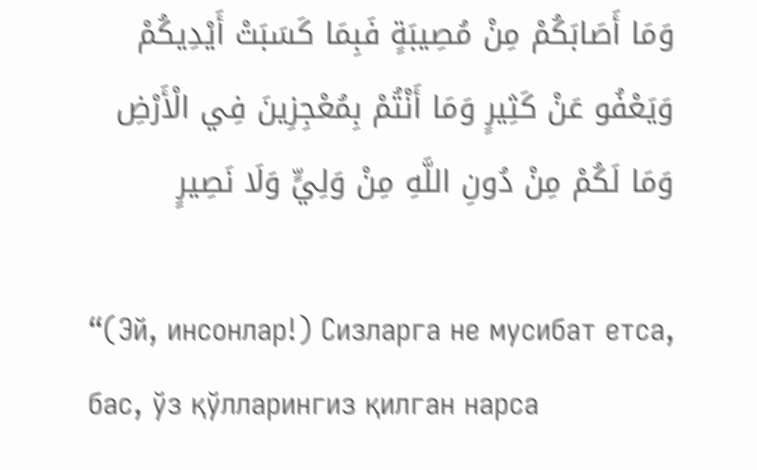وَمَا أَصَابَكُمْ مِنْ مُصِيبَةٍ فَبِمَا كَسَبَتْ أَيْدِيكُمْ وَيَعْفُو عَنْ كَثِيرٍ وَمَا أَنْتُمْ بِمُعْجِزِينَ فِي الْأَرْضِ وَمَا لَكُمْ مِنْ دُونِ اللَّهِ مِنْ وَلِيٍّ وَلَا نَصِيرٍ

“(Эй, инсонлар!) Сизларга не мусибат етса, бас, ўз қўлларингиз қилган нарса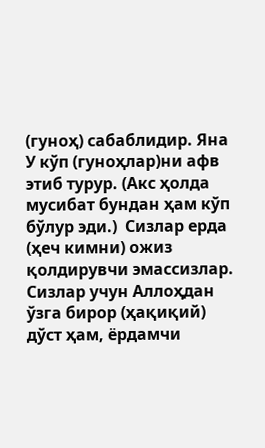(гуноҳ) сабаблидир. Яна У кўп (гуноҳлар)ни афв этиб турур. (Акс ҳолда мусибат бундан ҳам кўп бўлур эди.)  Сизлар ерда (ҳеч кимни) ожиз қолдирувчи эмассизлар. Сизлар учун Аллоҳдан ўзга бирор (ҳақиқий) дўст ҳам, ёрдамчи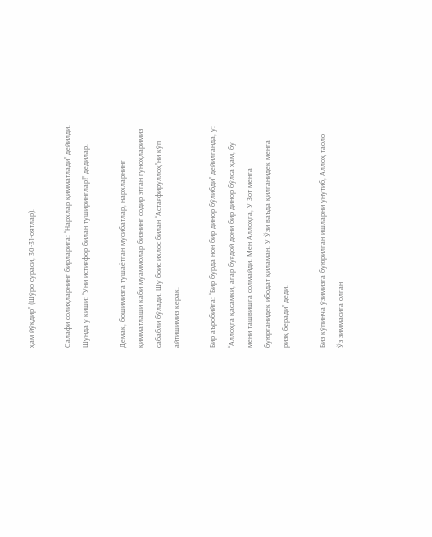ҳам йўқдир” (Шўро сураси, 30-31-оятлар).

Салафи солиҳларнинг бирларига: “Нархлар қимматлади” дейилди. Шунда у киши: “Уни истиғфор билан туширинглар!” дедилар.

Демак, бошимизга тушаётган мусибатлар, нархларнинг қимматлаши каби муаммолар бизнинг содир этган гуноҳларимиз сабабли бўлади. Шу боис ихлос билан “Астағфируллоҳ”ни кўп айтишимиз керак.

Бир аъробийга: “Бир бурда нон бир динор бўлибди” дейилганда, у: “Аллоҳга қасамки, агар буғдой дони бир динор бўлса ҳам, бу мени ташвишга солмайди. Мен Аллоҳга, У Зот менга буюрганидек ибодат қиламан. У Ўзи ваъда қилганидек менга ризқ беради” деди.

Биз кўпинча ўзимизга буюрилган ишларни унутиб, Аллоҳ таоло Ўз зиммасига олган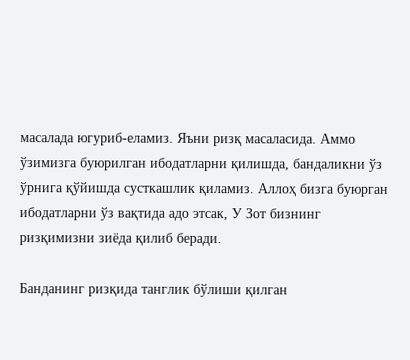масалада югуриб-еламиз. Яъни ризқ масаласида. Аммо ўзимизга буюрилган ибодатларни қилишда, бандаликни ўз ўрнига қўйишда сусткашлик қиламиз. Аллоҳ бизга буюрган ибодатларни ўз вақтида адо этсак, У Зот бизнинг ризқимизни зиёда қилиб беради.

Банданинг ризқида танглик бўлиши қилган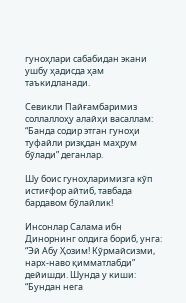гуноҳлари сабабидан экани ушбу ҳадисда ҳам таъкидланади.

Севикли Пайғамбаримиз соллаллоҳу алайҳи васаллам: “Банда содир этган гуноҳи туфайли ризқдан маҳрум бўлади” деганлар.

Шу боис гуноҳларимизга кўп истиғфор айтиб, тавбада бардавом бўлайлик!

Инсонлар Салама ибн Динорнинг олдига бориб, унга: “Эй Абу Ҳозим! Кўрмайсизми, нарх-наво қимматлабди” дейишди. Шунда у киши: “Бундан нега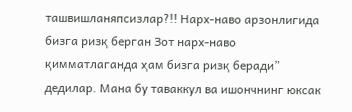ташвишланяпсизлар?!! Нарх-наво арзонлигида бизга ризқ берган Зот нарх-наво қимматлаганда ҳам бизга ризқ беради” дедилар. Мана бу таваккул ва ишончнинг юксак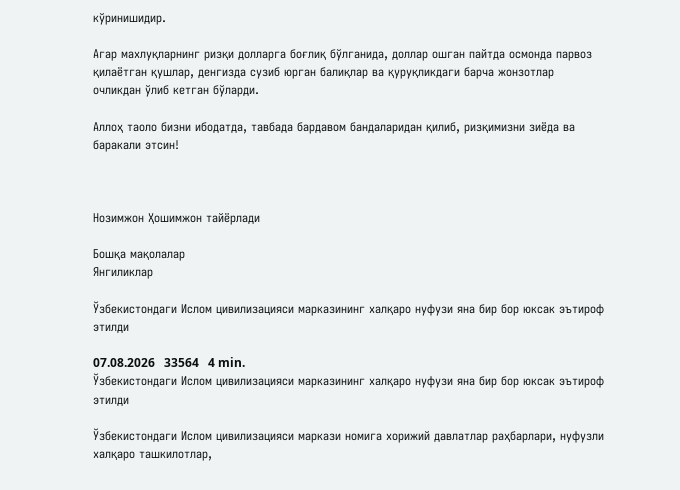кўринишидир.

Агар махлуқларнинг ризқи долларга боғлиқ бўлганида, доллар ошган пайтда осмонда парвоз қилаётган қушлар, денгизда сузиб юрган балиқлар ва қуруқликдаги барча жонзотлар очликдан ўлиб кетган бўларди.

Аллоҳ таоло бизни ибодатда, тавбада бардавом бандаларидан қилиб, ризқимизни зиёда ва баракали этсин!



Нозимжон Ҳошимжон тайёрлади

Бошқа мақолалар
Янгиликлар

Ўзбекистондаги Ислом цивилизацияси марказининг халқаро нуфузи яна бир бор юксак эътироф этилди

07.08.2026   33564   4 min.
Ўзбекистондаги Ислом цивилизацияси марказининг халқаро нуфузи яна бир бор юксак эътироф этилди

Ўзбекистондаги Ислом цивилизацияси маркази номига хорижий давлатлар раҳбарлари, нуфузли халқаро ташкилотлар,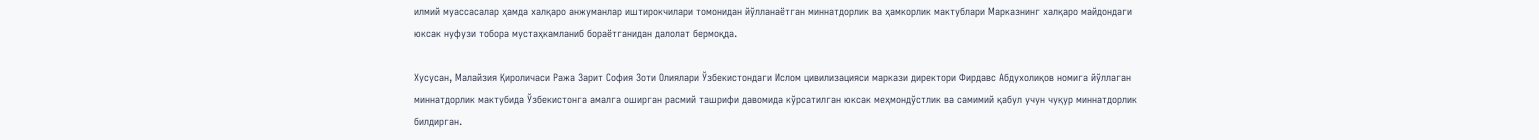илмий муассасалар ҳамда халқаро анжуманлар иштирокчилари томонидан йўлланаётган миннатдорлик ва ҳамкорлик мактублари Марказнинг халқаро майдондаги юксак нуфузи тобора мустаҳкамланиб бораётганидан далолат бермоқда.

Хусусан, Малайзия Қироличаси Ража Зарит София Зоти Олиялари Ўзбекистондаги Ислом цивилизацияси маркази директори Фирдавс Абдухолиқов номига йўллаган миннатдорлик мактубида Ўзбекистонга амалга оширган расмий ташрифи давомида кўрсатилган юксак меҳмондўстлик ва самимий қабул учун чуқур миннатдорлик билдирган.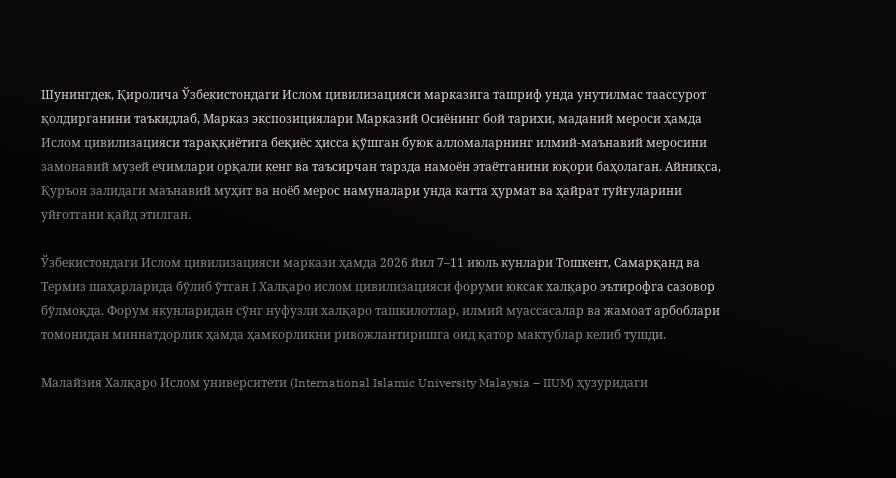Шунингдек, Қиролича Ўзбекистондаги Ислом цивилизацияси марказига ташриф унда унутилмас таассурот қолдирганини таъкидлаб, Марказ экспозициялари Марказий Осиёнинг бой тарихи, маданий мероси ҳамда Ислом цивилизацияси тараққиётига беқиёс ҳисса қўшган буюк алломаларнинг илмий-маънавий меросини замонавий музей ечимлари орқали кенг ва таъсирчан тарзда намоён этаётганини юқори баҳолаган. Айниқса, Қуръон залидаги маънавий муҳит ва ноёб мерос намуналари унда катта ҳурмат ва ҳайрат туйғуларини уйғотгани қайд этилган.

Ўзбекистондаги Ислом цивилизацияси маркази ҳамда 2026 йил 7–11 июль кунлари Тошкент, Самарқанд ва Термиз шаҳарларида бўлиб ўтган I Халқаро ислом цивилизацияси форуми юксак халқаро эътирофга сазовор бўлмоқда. Форум якунларидан сўнг нуфузли халқаро ташкилотлар, илмий муассасалар ва жамоат арбоблари томонидан миннатдорлик ҳамда ҳамкорликни ривожлантиришга оид қатор мактублар келиб тушди.

Малайзия Халқаро Ислом университети (International Islamic University Malaysia – IIUM) ҳузуридаги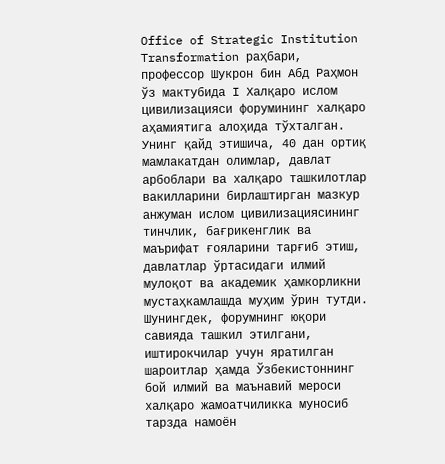Office of Strategic Institution Transformation раҳбари, профессор Шукрон бин Абд Раҳмон ўз мактубида I Халқаро ислом цивилизацияси форумининг халқаро аҳамиятига алоҳида тўхталган. Унинг қайд этишича, 40 дан ортиқ мамлакатдан олимлар, давлат арбоблари ва халқаро ташкилотлар вакилларини бирлаштирган мазкур анжуман ислом цивилизациясининг тинчлик, бағрикенглик ва маърифат ғояларини тарғиб этиш, давлатлар ўртасидаги илмий мулоқот ва академик ҳамкорликни мустаҳкамлашда муҳим ўрин тутди. Шунингдек, форумнинг юқори савияда ташкил этилгани, иштирокчилар учун яратилган шароитлар ҳамда Ўзбекистоннинг бой илмий ва маънавий мероси халқаро жамоатчиликка муносиб тарзда намоён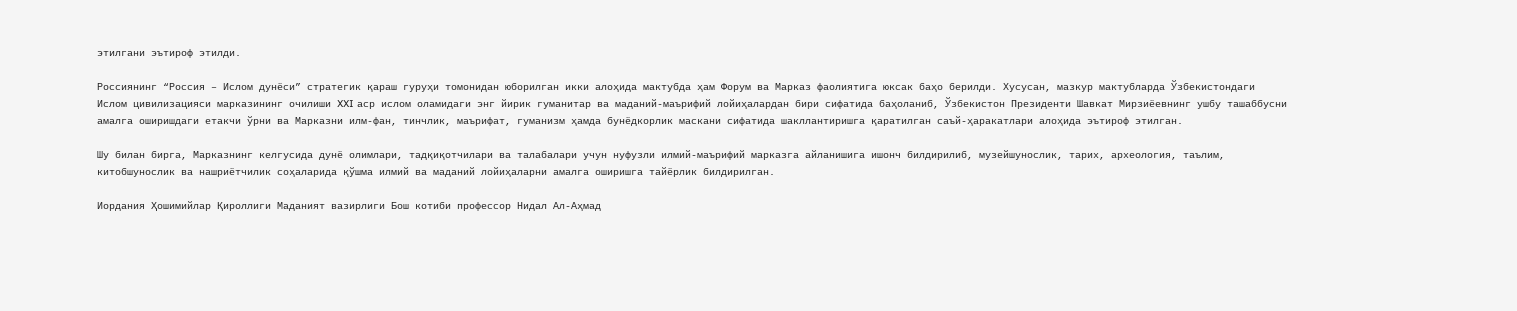этилгани эътироф этилди.

Россиянинг “Россия – Ислом дунёси” стратегик қараш гуруҳи томонидан юборилган икки алоҳида мактубда ҳам Форум ва Марказ фаолиятига юксак баҳо берилди. Хусусан, мазкур мактубларда Ўзбекистондаги Ислом цивилизацияси марказининг очилиши XXI аср ислом оламидаги энг йирик гуманитар ва маданий-маърифий лойиҳалардан бири сифатида баҳоланиб, Ўзбекистон Президенти Шавкат Мирзиёевнинг ушбу ташаббусни амалга оширишдаги етакчи ўрни ва Марказни илм-фан, тинчлик, маърифат, гуманизм ҳамда бунёдкорлик маскани сифатида шакллантиришга қаратилган саъй-ҳаракатлари алоҳида эътироф этилган.

Шу билан бирга, Марказнинг келгусида дунё олимлари, тадқиқотчилари ва талабалари учун нуфузли илмий-маърифий марказга айланишига ишонч билдирилиб, музейшунослик, тарих, археология, таълим, китобшунослик ва нашриётчилик соҳаларида қўшма илмий ва маданий лойиҳаларни амалга оширишга тайёрлик билдирилган.

Иордания Ҳошимийлар Қироллиги Маданият вазирлиги Бош котиби профессор Нидал Ал-Аҳмад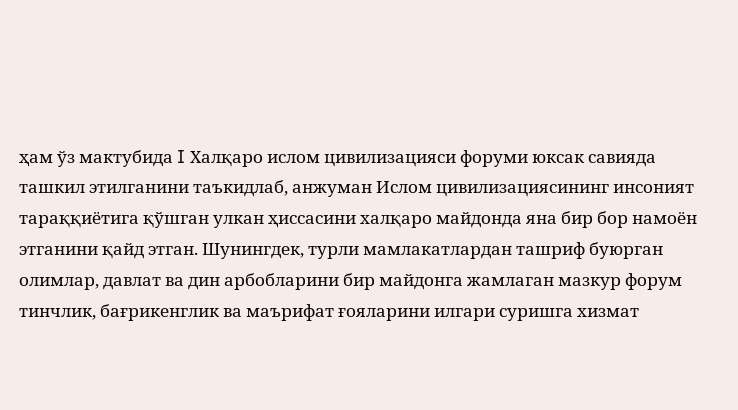ҳам ўз мактубида I Халқаро ислом цивилизацияси форуми юксак савияда ташкил этилганини таъкидлаб, анжуман Ислом цивилизациясининг инсоният тараққиётига қўшган улкан ҳиссасини халқаро майдонда яна бир бор намоён этганини қайд этган. Шунингдек, турли мамлакатлардан ташриф буюрган олимлар, давлат ва дин арбобларини бир майдонга жамлаган мазкур форум тинчлик, бағрикенглик ва маърифат ғояларини илгари суришга хизмат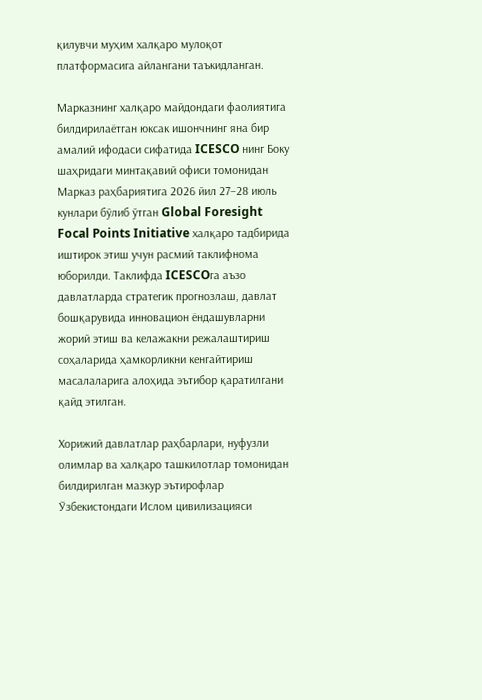қилувчи муҳим халқаро мулоқот платформасига айлангани таъкидланган.

Марказнинг халқаро майдондаги фаолиятига билдирилаётган юксак ишончнинг яна бир амалий ифодаси сифатида ICESCO нинг Боку шаҳридаги минтақавий офиси томонидан Марказ раҳбариятига 2026 йил 27–28 июль кунлари бўлиб ўтган Global Foresight Focal Points Initiative халқаро тадбирида иштирок этиш учун расмий таклифнома юборилди. Таклифда ICESCOга аъзо давлатларда стратегик прогнозлаш, давлат бошқарувида инновацион ёндашувларни жорий этиш ва келажакни режалаштириш соҳаларида ҳамкорликни кенгайтириш масалаларига алоҳида эътибор қаратилгани қайд этилган.

Хорижий давлатлар раҳбарлари, нуфузли олимлар ва халқаро ташкилотлар томонидан билдирилган мазкур эътирофлар Ўзбекистондаги Ислом цивилизацияси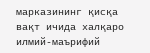марказининг қисқа вақт ичида халқаро илмий-маърифий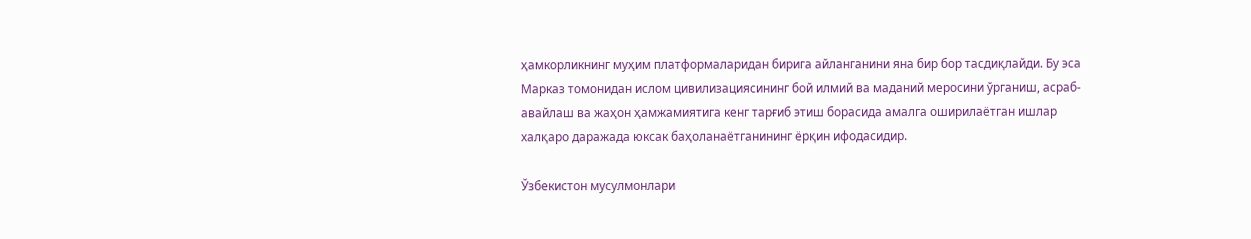ҳамкорликнинг муҳим платформаларидан бирига айланганини яна бир бор тасдиқлайди. Бу эса Марказ томонидан ислом цивилизациясининг бой илмий ва маданий меросини ўрганиш, асраб-авайлаш ва жаҳон ҳамжамиятига кенг тарғиб этиш борасида амалга оширилаётган ишлар халқаро даражада юксак баҳоланаётганининг ёрқин ифодасидир.

Ўзбекистон мусулмонлари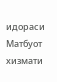идораси Матбуот хизмати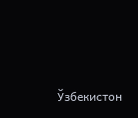Ўзбекистон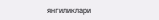янгиликлари